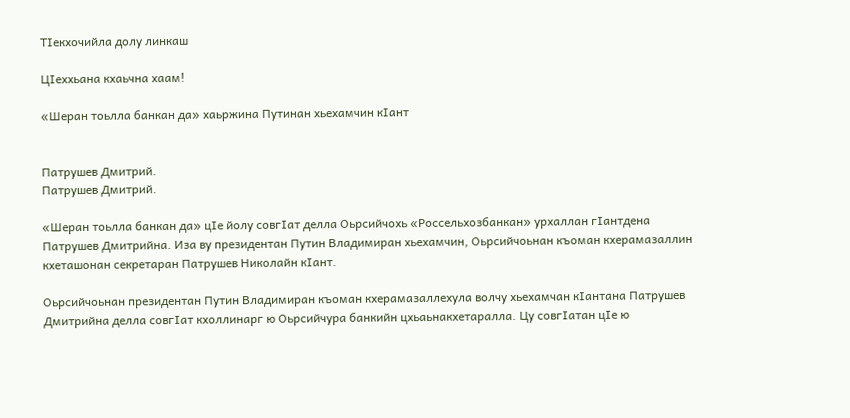ТIекхочийла долу линкаш

ЦIеххьана кхаьчна хаам!

«Шеран тоьлла банкан да» хаьржина Путинан хьехамчин кIант


Патрушев Дмитрий.
Патрушев Дмитрий.

«Шеран тоьлла банкан да» цIе йолу совгIат делла Оьрсийчохь «Россельхозбанкан» урхаллан гIантдена Патрушев Дмитрийна. Иза ву президентан Путин Владимиран хьехамчин, Оьрсийчоьнан къоман кхерамазаллин кхеташонан секретаран Патрушев Николайн кIант.

Оьрсийчоьнан президентан Путин Владимиран къоман кхерамазаллехула волчу хьехамчан кIантана Патрушев Дмитрийна делла совгIат кхоллинарг ю Оьрсийчура банкийн цхьаьнакхетаралла. Цу совгIатан цIе ю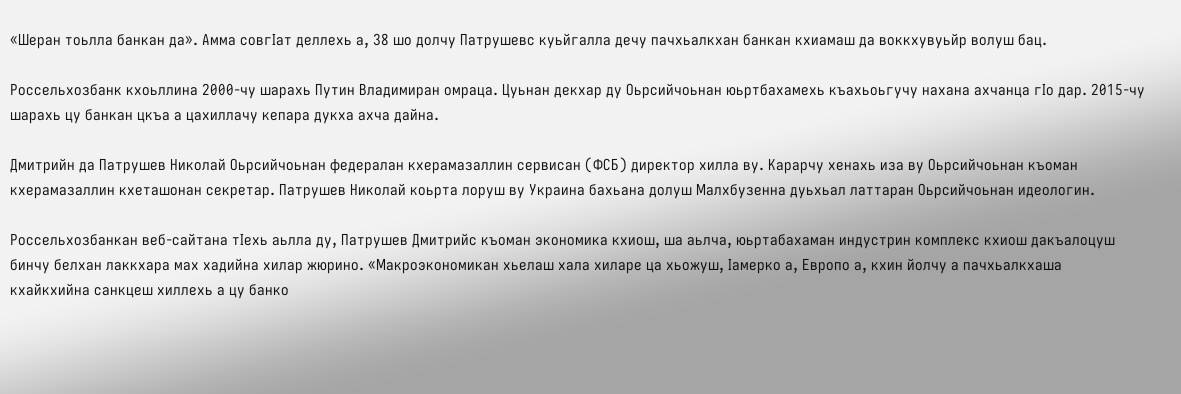«Шеран тоьлла банкан да». Амма совгIат деллехь а, 38 шо долчу Патрушевс куьйгалла дечу пачхьалкхан банкан кхиамаш да воккхувуьйр волуш бац.

Россельхозбанк кхоьллина 2000-чу шарахь Путин Владимиран омраца. Цуьнан декхар ду Оьрсийчоьнан юьртбахамехь къахьоьгучу нахана ахчанца гIо дар. 2015-чу шарахь цу банкан цкъа а цахиллачу кепара дукха ахча дайна.

Дмитрийн да Патрушев Николай Оьрсийчоьнан федералан кхерамазаллин сервисан (ФСБ) директор хилла ву. Карарчу хенахь иза ву Оьрсийчоьнан къоман кхерамазаллин кхеташонан секретар. Патрушев Николай коьрта лоруш ву Украина бахьана долуш Малхбузенна дуьхьал латтаран Оьрсийчоьнан идеологин.

Россельхозбанкан веб-сайтана тIехь аьлла ду, Патрушев Дмитрийс къоман экономика кхиош, ша аьлча, юьртабахаман индустрин комплекс кхиош дакъалоцуш бинчу белхан лаккхара мах хадийна хилар жюрино. «Макроэкономикан хьелаш хала хиларе ца хьожуш, Iамерко а, Европо а, кхин йолчу а пачхьалкхаша кхайкхийна санкцеш хиллехь а цу банко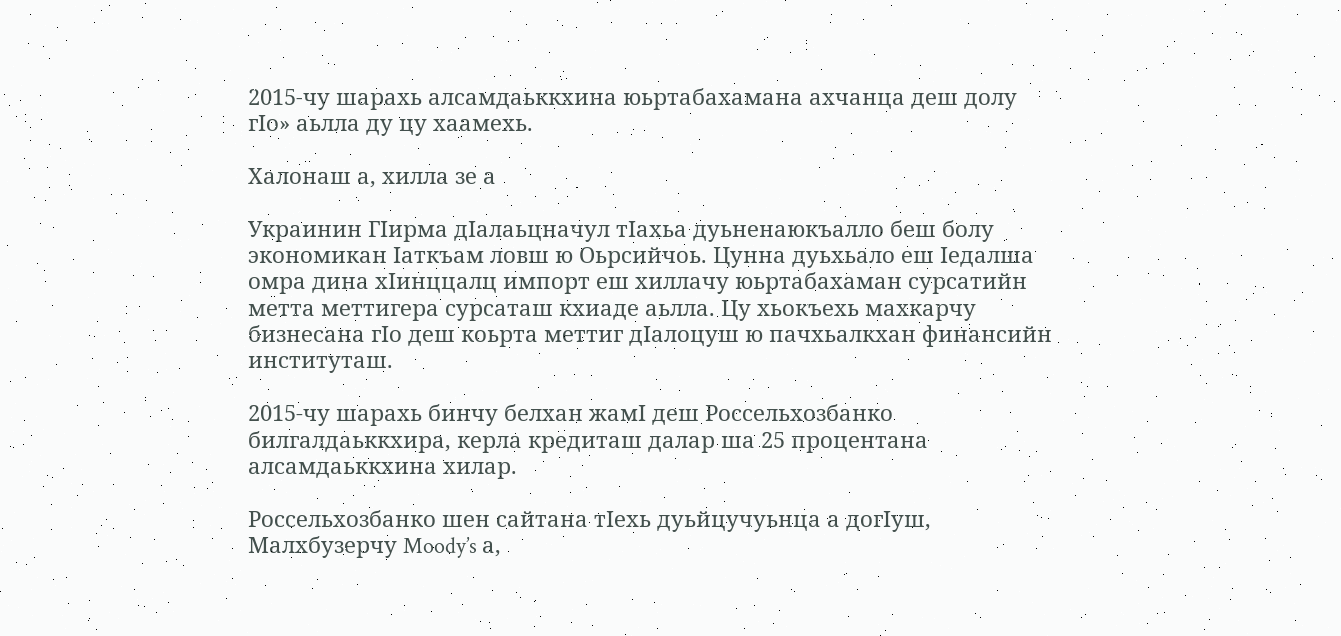2015-чу шарахь алсамдаьккхина юьртабахамана ахчанца деш долу гIо» аьлла ду цу хаамехь.

Халонаш а, хилла зе а

Украинин ГIирма дIалаьцначул тIахьа дуьненаюкъалло беш болу экономикан Iаткъам ловш ю Оьрсийчоь. Цунна дуьхьало еш Iедалша омра дина хIинццалц импорт еш хиллачу юьртабахаман сурсатийн метта меттигера сурсаташ кхиаде аьлла. Цу хьокъехь махкарчу бизнесана гIо деш коьрта меттиг дIалоцуш ю пачхьалкхан финансийн институташ.

2015-чу шарахь бинчу белхан жамI деш Россельхозбанко билгалдаьккхира, керла кредиташ далар ша 25 процентана алсамдаьккхина хилар.

Россельхозбанко шен сайтана тIехь дуьйцучуьнца а догIуш, Малхбузерчу Moody’s а,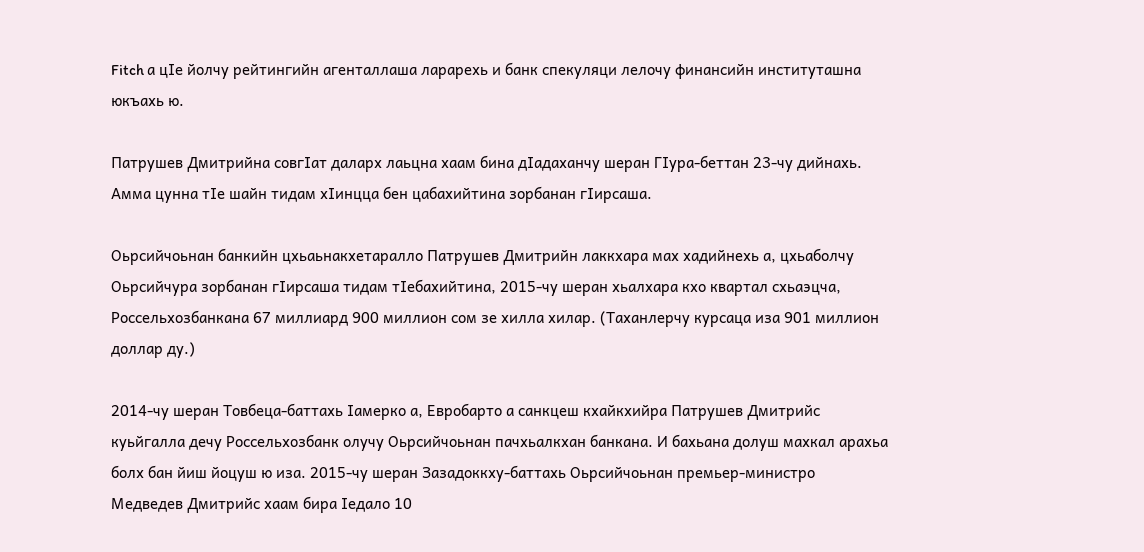Fitch а цIе йолчу рейтингийн агенталлаша ларарехь и банк спекуляци лелочу финансийн институташна юкъахь ю.

Патрушев Дмитрийна совгIат даларх лаьцна хаам бина дIадаханчу шеран ГIура-беттан 23-чу дийнахь. Амма цунна тIе шайн тидам хIинцца бен цабахийтина зорбанан гIирсаша.

Оьрсийчоьнан банкийн цхьаьнакхетаралло Патрушев Дмитрийн лаккхара мах хадийнехь а, цхьаболчу Оьрсийчура зорбанан гIирсаша тидам тIебахийтина, 2015-чу шеран хьалхара кхо квартал схьаэцча, Россельхозбанкана 67 миллиард 900 миллион сом зе хилла хилар. (Таханлерчу курсаца иза 901 миллион доллар ду.)

2014-чу шеран Товбеца-баттахь Iамерко а, Евробарто а санкцеш кхайкхийра Патрушев Дмитрийс куьйгалла дечу Россельхозбанк олучу Оьрсийчоьнан пачхьалкхан банкана. И бахьана долуш махкал арахьа болх бан йиш йоцуш ю иза. 2015-чу шеран Зазадоккху-баттахь Оьрсийчоьнан премьер-министро Медведев Дмитрийс хаам бира Iедало 10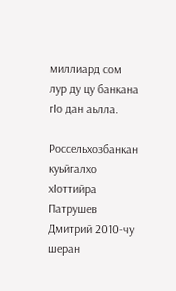миллиард сом лур ду цу банкана гIо дан аьлла.

Россельхозбанкан куьйгалхо хIоттийра Патрушев Дмитрий 2010-чу шеран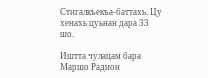Стигалкъекъа-баттахь. Цу хенахь цуьнан дара 33 шо.

Иштта чулацам бара Маршо Радион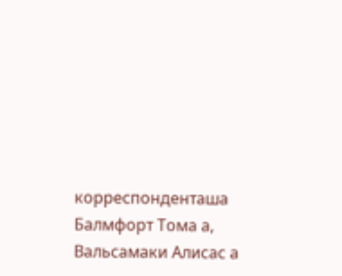корреспонденташа Балмфорт Тома а, Вальсамаки Алисас а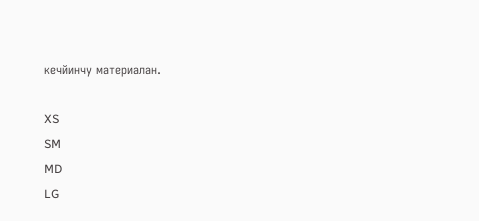кечйинчу материалан.

XS
SM
MD
LG